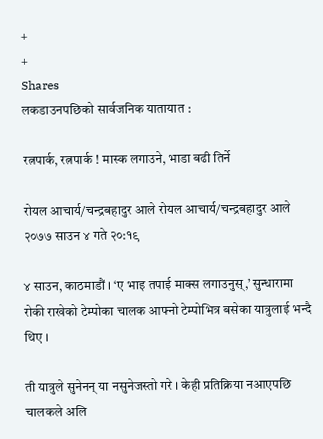+
+
Shares
लकडाउनपछिको सार्वजनिक यातायात :

रत्नपार्क, रत्नपार्क ! मास्क लगाउने, भाडा बढी तिर्ने

रोयल आचार्य/चन्द्रबहादुर आले रोयल आचार्य/चन्द्रबहादुर आले
२०७७ साउन ४ गते २०:१९

४ साउन, काठमाडौं । ‘ए भाइ तपाई माक्स लगाउनुस्,’ सुन्धारामा रोकी राखेको टेम्पोका चालक आफ्नो टेम्पोभित्र बसेका यात्रुलाई भन्दै थिए ।

ती यात्रुले सुनेनन् या नसुनेजस्तो गरे । केही प्रतिक्रिया नआएपछि चालकले अलि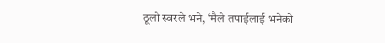ठूलो स्वरले भने, ‘मैले तपाईलाई भनेको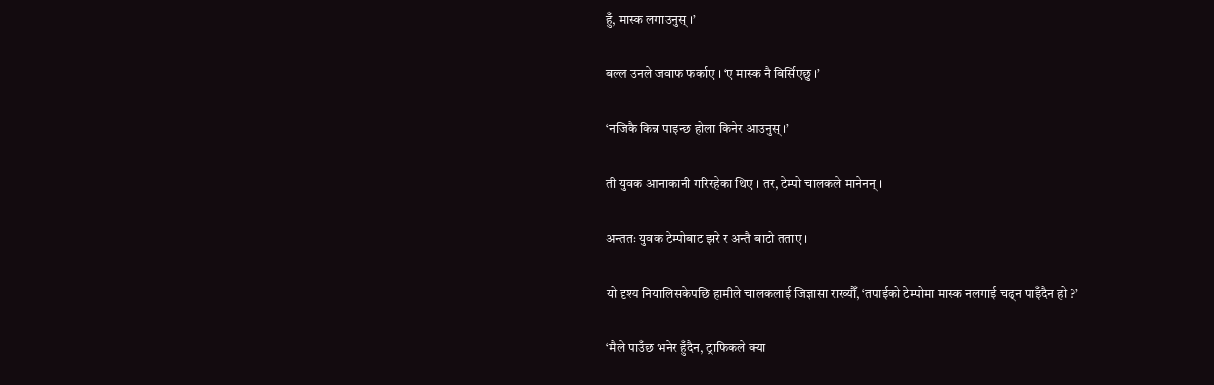हुँ, मास्क लगाउनुस् ।’

बल्ल उनले जवाफ फर्काए । ‘ए मास्क नै बिर्सिएछु ।’

‘नजिकै किन्न पाइन्छ होला किनेर आउनुस् ।’

ती युवक आनाकानी गरिरहेका थिए । तर, टेम्पो चालकले मानेनन् ।

अन्ततः युवक टेम्पोबाट झरे र अन्तै बाटो तताए ।

यो दृश्य नियालिसकेपछि हामीले चालकलाई जिज्ञासा राख्यौँ, ‘तपाईको टेम्पोमा मास्क नलगाई चढ्न पाइँदैन हो ?’

‘मैले पाउँछ भनेर हुँदैन, ट्राफिकले क्या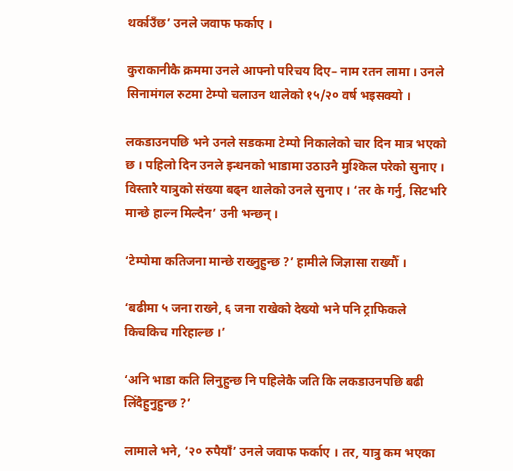थर्काउँछ’ उनले जवाफ फर्काए ।

कुराकानीकै क्रममा उनले आफ्नो परिचय दिए– नाम रतन लामा । उनले सिनामंगल रुटमा टेम्पो चलाउन थालेको १५/२० वर्ष भइसक्यो ।

लकडाउनपछि भने उनले सडकमा टेम्पो निकालेको चार दिन मात्र भएको छ । पहिलो दिन उनले इन्धनको भाडामा उठाउनै मुश्किल परेको सुनाए । विस्तारै यात्रुको संख्या बढ्न थालेको उनले सुनाए । ‘तर के गर्नु, सिटभरि मान्छे हाल्न मिल्दैन’ उनी भन्छन् ।

‘टेम्पोमा कतिजना मान्छे राख्नुहुन्छ ?’ हामीले जिज्ञासा राख्यौँ ।

‘बढीमा ५ जना राख्ने, ६ जना राखेको देख्यो भने पनि ट्राफिकले किचकिच गरिहाल्छ ।’

‘अनि भाडा कति लिनुहुन्छ नि पहिलेकै जति कि लकडाउनपछि बढी लिँदैहुनुहुन्छ ?’

लामाले भने, ‘२० रुपैयाँ’ उनले जवाफ फर्काए । तर, यात्रु कम भएका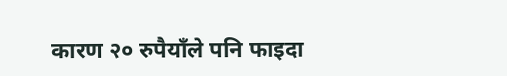कारण २० रुपैयाँले पनि फाइदा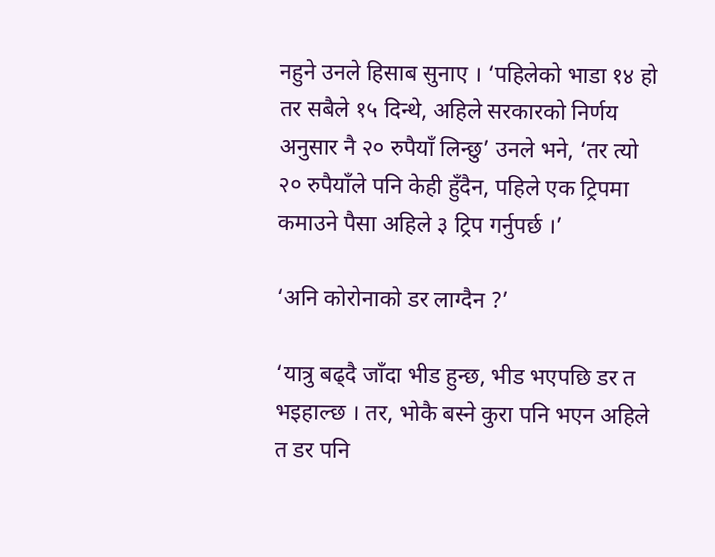नहुने उनले हिसाब सुनाए । ‘पहिलेको भाडा १४ हो तर सबैले १५ दिन्थे, अहिले सरकारको निर्णय अनुसार नै २० रुपैयाँ लिन्छु’ उनले भने, ‘तर त्यो २० रुपैयाँले पनि केही हुँदैन, पहिले एक ट्रिपमा कमाउने पैसा अहिले ३ ट्रिप गर्नुपर्छ ।’

‘अनि कोरोनाको डर लाग्दैन ?’

‘यात्रु बढ्दै जाँदा भीड हुन्छ, भीड भएपछि डर त भइहाल्छ । तर, भोकै बस्ने कुरा पनि भएन अहिले त डर पनि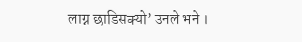लाग्न छाडिसक्यो’ उनले भने ।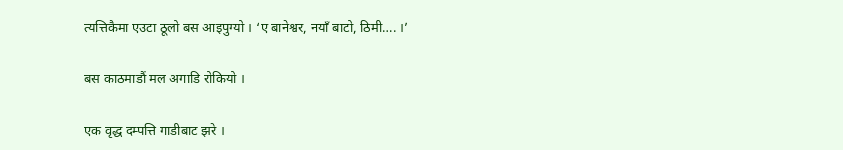त्यत्तिकैमा एउटा ठूलो बस आइपुग्यो । ‘ए बानेश्वर, नयाँ बाटो, ठिमी…. ।’

बस काठमाडौं मल अगाडि रोकियो ।

एक वृद्ध दम्पत्ति गाडीबाट झरे ।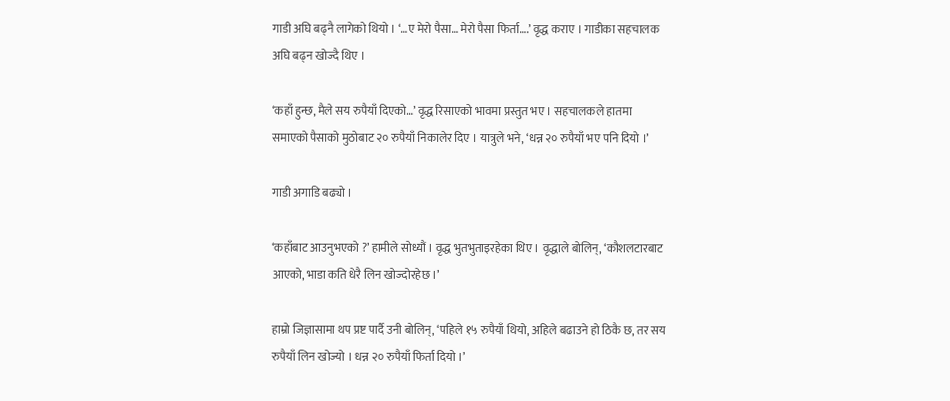गाडी अघि बढ्नै लागेको थियो । ‘…ए मेरो पैसा… मेरो पैसा फिर्ता….’ वृद्ध कराए । गाडीका सहचालक अघि बढ्न खोज्दै थिए ।

‘कहाँ हुन्छ, मैले सय रुपैयाँ दिएको…’ वृद्ध रिसाएको भावमा प्रस्तुत भए । सहचालकले हातमा समाएको पैसाको मुठोबाट २० रुपैयाँ निकालेर दिए । यात्रुले भने, ‘धन्न २० रुपैयाँ भए पनि दियो ।’

गाडी अगाडि बढ्यो ।

‘कहाँबाट आउनुभएको ?’ हामीले सोध्यौं । वृद्ध भुतभुताइरहेका थिए । वृद्धाले बोलिन्, ‘कौशलटारबाट आएको, भाडा कति धेरै लिन खोज्दोरहेछ ।’

हाम्रो जिज्ञासामा थप प्रष्ट पार्दै उनी बोलिन्, ‘पहिले १५ रुपैयाँ थियो, अहिले बढाउने हो ठिकै छ, तर सय रुपैयाँ लिन खोज्यो । धन्न २० रुपैयाँ फिर्ता दियो ।’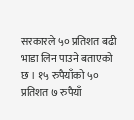सरकारले ५० प्रतिशत बढी भाडा लिन पाउने बताएको छ । १५ रुपैयाँको ५० प्रतिशत ७ रुपैयाँ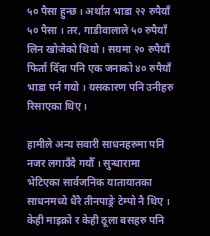५० पैसा हुन्छ । अर्थात भाडा २२ रुपैयाँ ५० पैसा । तर, गाडीवालाले ५० रुपैयाँ लिन खोजेको थियो । सयमा २० रुपैयाँ फिर्ता दिँदा पनि एक जनाको ४० रुपैयाँ भाडा पर्न गयो । यसकारण पनि उनीहरु रिसाएका थिए ।

हामीले अन्य सवारी साधनहरुमा पनि नजर लगाउँदै गयौँ । सुन्धारामा भेटिएका सार्वजनिक यातायातका साधनमध्ये धैरै तीनपाङ्रे टेम्पो नै थिए । केही माइक्रो र केही ठूला बसहरु पनि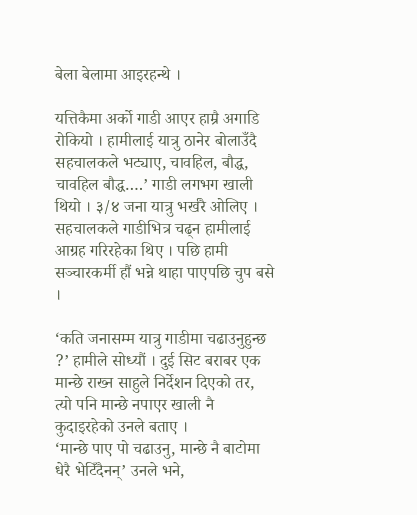बेला बेलामा आइरहन्थे ।

यत्तिकैमा अर्को गाडी आएर हाम्रै अगाडि रोकियो । हामीलाई यात्रु ठानेर बोलाउँदै सहचालकले भट्याए, चावहिल, बौद्ध, चावहिल बौद्ध….’ गाडी लगभग खाली थियो । ३/४ जना यात्रु भर्खरै ओलिए । सहचालकले गाडीभित्र चढ्न हामीलाई आग्रह गरिरहेका थिए । पछि हामी सञ्चारकर्मी हौं भन्ने थाहा पाएपछि चुप बसे ।

‘कति जनासम्म यात्रु गाडीमा चढाउनुहुन्छ ?’ हामीले सोध्यौं । दुई सिट बराबर एक मान्छे राख्न साहुले निर्देशन दिएको तर, त्यो पनि मान्छे नपाएर खाली नै कुदाइरहेको उनले बताए ।
‘मान्छे पाए पो चढाउनु, मान्छे नै बाटोमा धेरै भेटिँदैनन्’ उनले भने,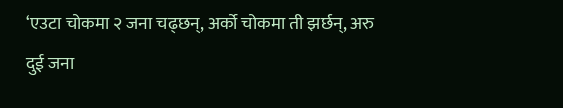‘एउटा चोकमा २ जना चढ्छन्, अर्को चोकमा ती झर्छन्, अरु दुई जना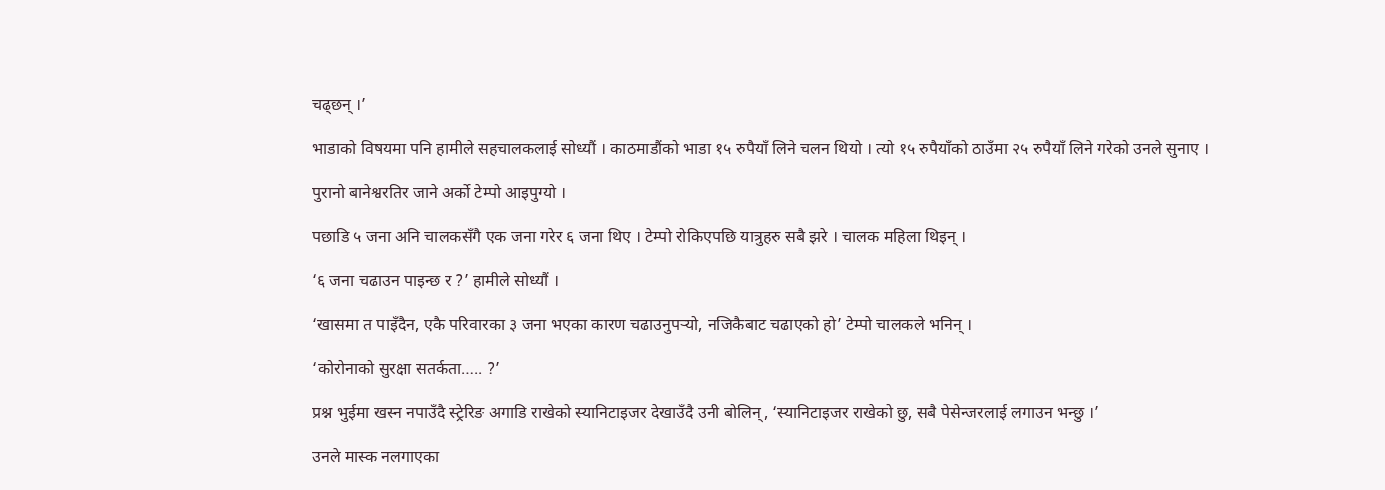चढ्छन् ।’

भाडाको विषयमा पनि हामीले सहचालकलाई सोध्यौं । काठमाडौंको भाडा १५ रुपैयाँ लिने चलन थियो । त्यो १५ रुपैयाँको ठाउँमा २५ रुपैयाँ लिने गरेको उनले सुनाए ।

पुरानो बानेश्वरतिर जाने अर्को टेम्पो आइपुग्यो ।

पछाडि ५ जना अनि चालकसँगै एक जना गरेर ६ जना थिए । टेम्पो रोकिएपछि यात्रुहरु सबै झरे । चालक महिला थिइन् ।

‘६ जना चढाउन पाइन्छ र ?’ हामीले सोध्यौं ।

‘खासमा त पाइँदैन, एकै परिवारका ३ जना भएका कारण चढाउनुपर्‍यो, नजिकैबाट चढाएको हो’ टेम्पो चालकले भनिन् ।

‘कोरोनाको सुरक्षा सतर्कता….. ?’

प्रश्न भुईमा खस्न नपाउँदै स्ट्रेरिङ अगाडि राखेको स्यानिटाइजर देखाउँदै उनी बोलिन्, ‘स्यानिटाइजर राखेको छु, सबै पेसेन्जरलाई लगाउन भन्छु ।’

उनले मास्क नलगाएका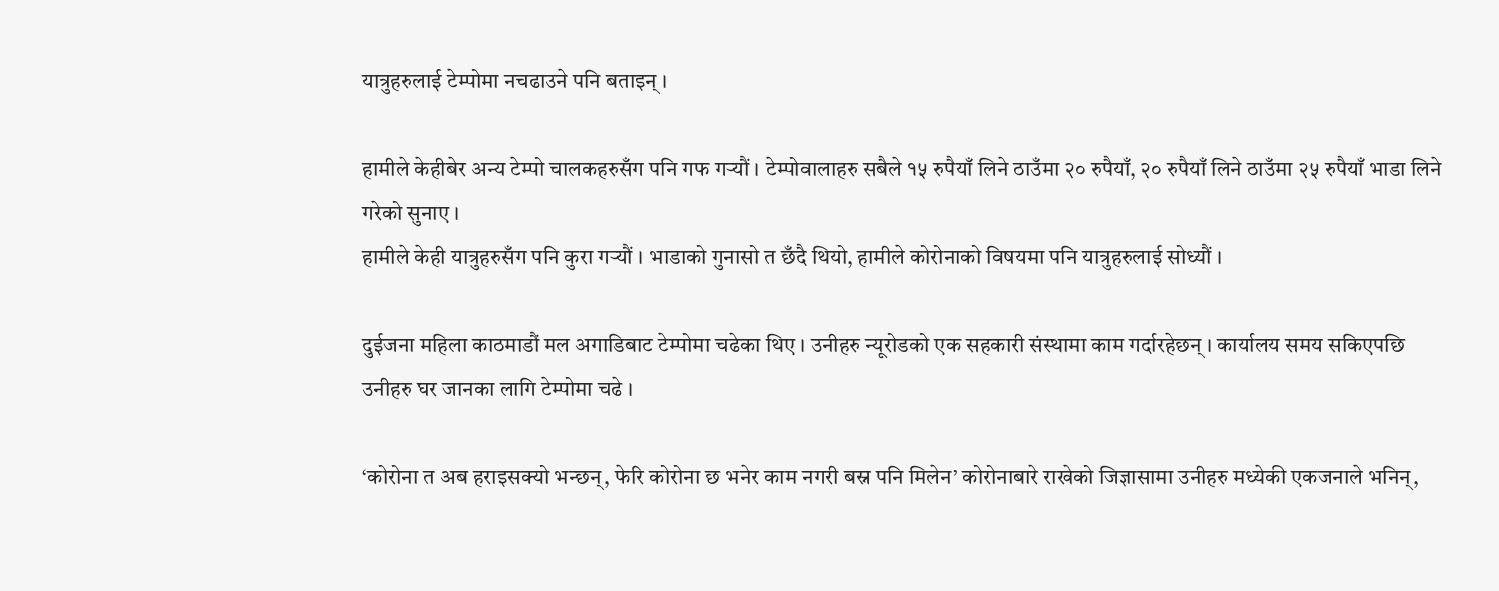यात्रुहरुलाई टेम्पोमा नचढाउने पनि बताइन् ।

हामीले केहीबेर अन्य टेम्पो चालकहरुसँग पनि गफ गर्‍यौं । टेम्पोवालाहरु सबैले १५ रुपैयाँ लिने ठाउँमा २० रुपैयाँ, २० रुपैयाँ लिने ठाउँमा २५ रुपैयाँ भाडा लिने गरेको सुनाए ।
हामीले केही यात्रुहरुसँग पनि कुरा गर्‍यौं । भाडाको गुनासो त छँदै थियो, हामीले कोरोनाको विषयमा पनि यात्रुहरुलाई सोध्यौं ।

दुईजना महिला काठमाडौं मल अगाडिबाट टेम्पोमा चढेका थिए । उनीहरु न्यूरोडको एक सहकारी संस्थामा काम गर्दारहेछन् । कार्यालय समय सकिएपछि उनीहरु घर जानका लागि टेम्पोमा चढे ।

‘कोरोना त अब हराइसक्यो भन्छन्, फेरि कोरोना छ भनेर काम नगरी बस्न पनि मिलेन’ कोरोनाबारे राखेको जिज्ञासामा उनीहरु मध्येकी एकजनाले भनिन्,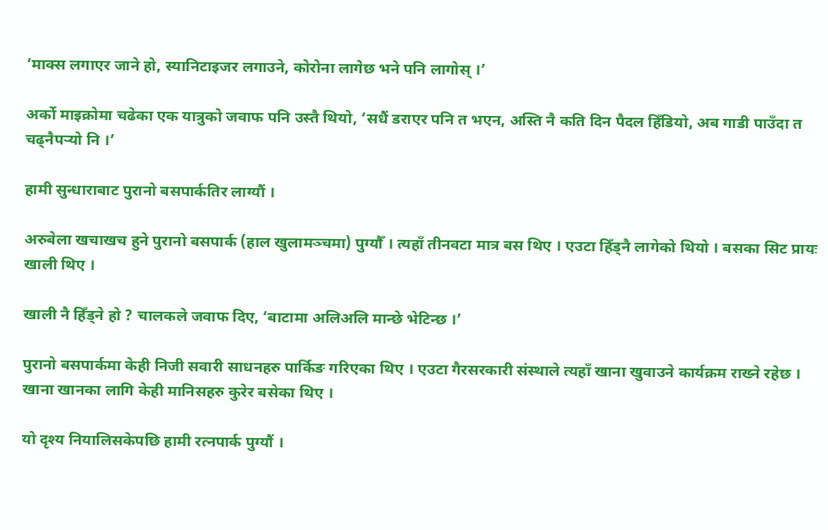‘माक्स लगाएर जाने हो, स्यानिटाइजर लगाउने, कोरोना लागेछ भने पनि लागोस् ।’

अर्को माइक्रोमा चढेका एक यात्रुको जवाफ पनि उस्तै थियो, ‘सधैं डराएर पनि त भएन, अस्ति नै कति दिन पैदल हिँडियो, अब गाडी पाउँदा त चढ्नैपर्‍यो नि ।’

हामी सुन्धाराबाट पुरानो बसपार्कतिर लाग्यौं ।

अरुबेला खचाखच हुने पुरानो बसपार्क (हाल खुलामञ्चमा) पुग्यौँ । त्यहाँ तीनवटा मात्र बस थिए । एउटा हिँड्नै लागेको थियो । बसका सिट प्रायः खाली थिए ।

खाली नै हिँड्ने हो ? चालकले जवाफ दिए, ‘बाटामा अलिअलि मान्छे भेटिन्छ ।’

पुरानो बसपार्कमा केही निजी सवारी साधनहरु पार्किङ गरिएका थिए । एउटा गैरसरकारी संस्थाले त्यहाँ खाना खुवाउने कार्यक्रम राख्ने रहेछ । खाना खानका लागि केही मानिसहरु कुरेर बसेका थिए ।

यो दृश्य नियालिसकेपछि हामी रत्नपार्क पुग्यौं ।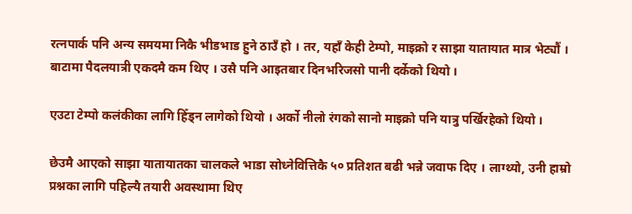रत्नपार्क पनि अन्य समयमा निकै भीडभाड हुने ठाउँ हो । तर, यहाँ केही टेम्पो, माइक्रो र साझा यातायात मात्र भेट्यौं । बाटामा पैदलयात्री एकदमै कम थिए । उसै पनि आइतबार दिनभरिजसो पानी दर्केको थियो ।

एउटा टेम्पो कलंकीका लागि हिँड्न लागेको थियो । अर्को नीलो रंगको सानो माइक्रो पनि यात्रु पर्खिरहेको थियो ।

छेउमै आएको साझा यातायातका चालकले भाडा सोध्नेवित्तिकै ५० प्रतिशत बढी भन्ने जवाफ दिए । लाग्थ्यो, उनी हाम्रो प्रश्नका लागि पहिल्यै तयारी अवस्थामा थिए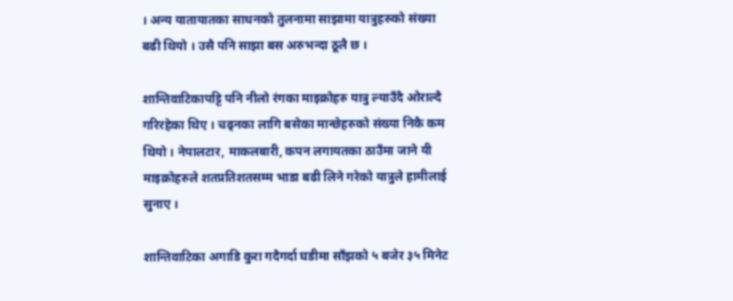। अन्य यातायातका साधनको तुलनामा साझामा यात्रुहरुको संख्या बढी थियो । उसै पनि साझा बस अरुभन्दा ठूलै छ ।

शान्तिवाटिकापट्टि पनि नीलो रंगका माइक्रोहरु यात्रु ल्याउँदै ओराल्दै गरिरहेका थिए । चढ्नका लागि बसेका मान्छेहरुको संख्या निकै कम थियो । नेपालटार, माकलबारी, कपन लगायतका ठाउँमा जाने यी माइक्रोहरुले शतप्रतिशतसम्म भाडा बढी लिने गरेको यात्रुले हामीलाई सुनाए ।

शान्तिवाटिका अगाडि कुरा गदैगर्दा घडीमा साँझको ५ बजेर ३५ मिनेट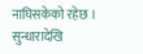नाघिसकेको रहेछ । सुन्धारादेखि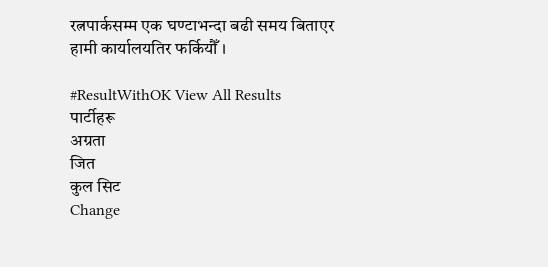रत्नपार्कसम्म एक घण्टाभन्दा बढी समय बिताएर हामी कार्यालयतिर फर्कियौँ ।

#ResultWithOK View All Results
पार्टीहरू
अग्रता
जित
कुल सिट
Change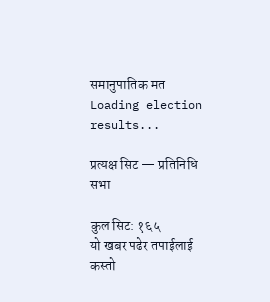समानुपातिक मत
Loading election results...

प्रत्यक्ष सिट — प्रतिनिधि सभा

कुल सिट: १६५
यो खबर पढेर तपाईलाई कस्तो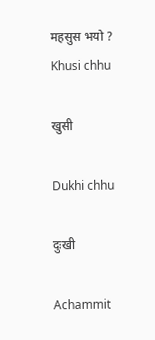महसुस भयो ?
Khusi chhu

खुसी

Dukhi chhu

दुःखी

Achammit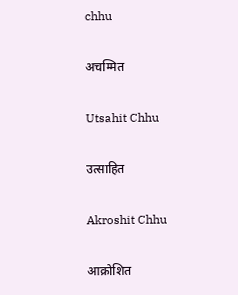chhu

अचम्मित

Utsahit Chhu

उत्साहित

Akroshit Chhu

आक्रोशित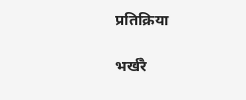प्रतिक्रिया

भर्खरै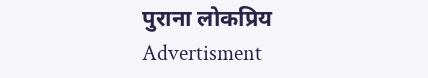पुराना लोकप्रिय
Advertisment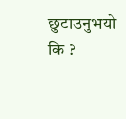छुटाउनुभयो कि ?